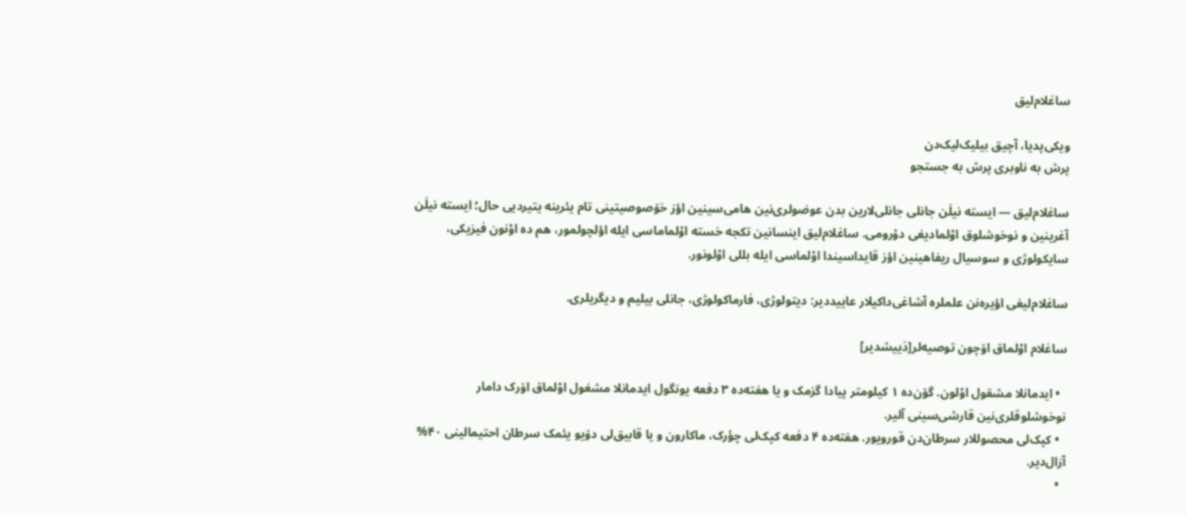ساغلام‌لیق

ویکی‌پدیا، آچیق بیلیک‌لیک‌دن
پرش به ناوبری پرش به جستجو

ساغلام‌لیق — ایسته نیلَن جانلی جانلی‌لارین بدن عوضولری‌نین هامی‌سینین اؤز خۆصوصیتینی تام یئرینه یتیردیی حال؛ ایسته نیلَن آغرینین و نوخوشلوق‌ اوْلمادیغی دۇرومی. ساغلام‌لیق اینسانین تکجه خسته اوْلماماسی ایله اؤلچولمور، هم ده اوْنون فیزیکی، سایکولوژی و سوسیال ریفاهینین اؤز قایداسیندا اوْلماسی ایله بللی اوْلونور.

ساغلام‌لیغی اؤیره‌نن علملره آشاغی‌داکیلار عاییددیر: دیتولوژی، فارماکولوژی، جانلی بیلیم و دیگریلری.

ساغلام اوْلماق اۆچون توصیه‌لر[دَییشدیر]

  • ایدمانلا مشقول اوْلون. گۆن‌ده ۱ کیلومتر پیادا گزمک و یا هفته‌ده ۳ دفعه یونگول ایدمانلا مشغول اوْلماق اۆرک دامار نوخوشلوقلری‌نین قارشی‌سینی آلیر.
  • کپک‌لی محصوللار سرطان‌دن قورویور. هفته‌ده ۴ دفعه کپک‌لی چؤرک، ماکارون و یا قابیق‌لی دۆیو یئمک سرطان احتیمالینی ۴۰% آزال‌دیر.
  •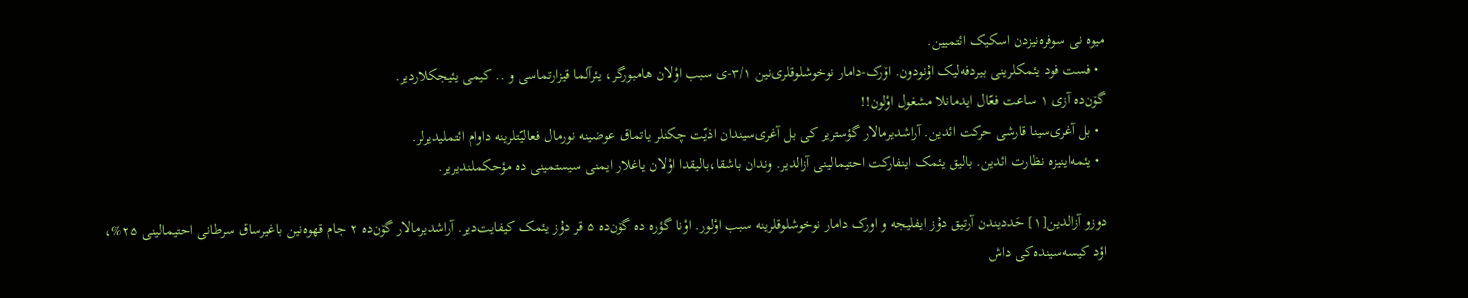میوه نی سوفره‌نیزدن اسکیک ائتمیین.
  • فست فود یئمکلرینی بیردفه‌لیک اۇنودون. اۆرک-دامار نوخوشلوقلری‌نین ۳/۱-ی سبب اوْلان هامبورگر، یئرآلما قیزارتماسی و .. کیمی یئیجکلاردیر.
گۆن‌ده آزی ۱ ساعت فعّال ایدمانلا مشغول اوْلون!!
  • بل آغری‌سینا قارشی حرکت ائدین. آراشدیرمالار گؤستریر کی بل آغری‌سیندان اذیّت چکنلر یاتماق عوضینه نورمال فعالیّتلرینه داوام ائتملیدیرلر.
  • یئمه‌اینیزه نظارت ائدین. بالیق یئمک اینفارکت احتیمالینی آزالدیر. وندان باشقا،بالیقدا اوْلان یاغلار ایمنی سیستمینی ده مؤحکملندیریر.

دوزو آزالدین[۱] حَددیندن آرتیق دۇز ایفلیجه و اورک دامار نوخوشلوقلرینه سبب اوْلور. اوْنا گؤره ده گۆن‌ده ۵ قر دۇز یئمک کیفایت‌دیر. آراشدیرمالار گۆن‌ده ۲ جام قهوه‌نین باغیرساق سرطانی احتیمالینی ۲۵%، اؤد کیسه‌سینده‌کی داش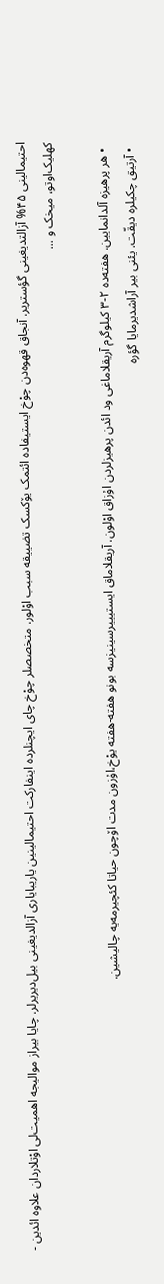احتیمالینی ۴۵% آزالتدیغینی گؤستریر. آنجاق قهوه‌دن چوْخ ایستیفاده ائتمک یۆکسک تضییقه سبب اوْلور. متخصصلر چوْخ چای ایچنلرده اینفارکت احتیمالینین یاریبایاری آزالدیغینی بیل‌دیریرلر. چایا بیراز موالیجه اهمیت‌لی اوْتلاردان علاوه ائدین - کهلیک‌اوتو، میخک و ...

  • هر پرهیزه آلدانمایین. هفته‌ده ۲-۳ کیلوگرم آریقلاماغی ود ائدن پرهیزلردن اۇزاق اوْلون. آریقلاماق ایستیییرسینیزسه بونو هفته-هفته یوْخ،اۇزون مدت اۆچون حیاتا کئچیرمه‌یه چالیشین.
  • آرتیق چکیلره دیقّت. یئنی بیر آراشدیرمایا گؤره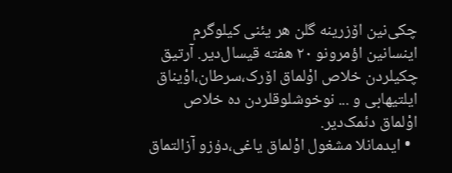چکی‌نین اۆزرینه گلن هر یئنی کیلوگرم اینسانین اؤمرونو ۲۰ هفته قیسال‌دیر. آرتیق چکیلردن خلاص اوْلماق اۆرک،سرطان،اوْیناق ایلتیهابی و ... نوخوشلوقلردن ده خلاص اوْلماق دئمک‌دیر.
  • ایدمانلا مشغول اوْلماق یاغی،دۇزو آزالتماق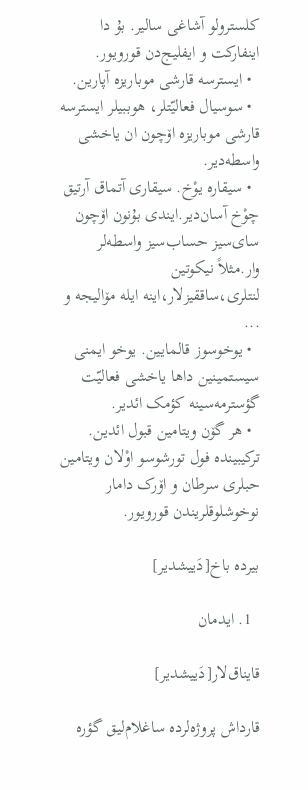کلسترولو آشاغی سالیر. بۇ دا اینفارکت و ایفلیج‌دن قورویور.
  • ایسترسه قارشی موباریزه آپارین.
  • سوسیال فعالیّتلر، هوببیلر ایسترسه قارشی موباریزه اۆچون ان یاخشی واسطه‌دیر.
  • سیقاره یوْخ. سیقاری آتماق آرتیق چوْخ آسان‌دیر.ایندی بۇنون اۆچون سای‌سیز حساب‌سیز واسطه‌لر وار.مثلاً نیکوتین لنتلری،ساققیزلار،اینه ایله مۆالیجه و ...
  • یوخوسوز قالمایین. یوخو ایمنی سیستمینین داها یاخشی فعالیّت گؤسترمه‌سینه کؤمک ائدیر.
  • هر گۆن ویتامین قبول ائدین. ترکیبینده فول تورشوسو اوْلان ویتامین حبلری سرطان و اۆرک دامار نوخوشلوقلریندن قورویور.

بیرده باخ[دَییشدیر]

  1. ایدمان

قایناق‌لار[دَییشدیر]

قارداش پروژه‌لرده ساغلام‌لیق گؤره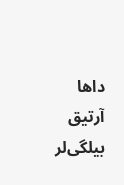داها آرتیق بیلگی‌لر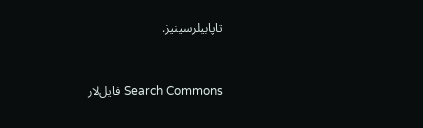تاپابیلرسینیز.


Search Commons فایل‌لار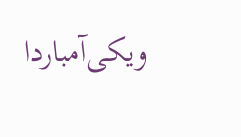ویکی‌آمباردا